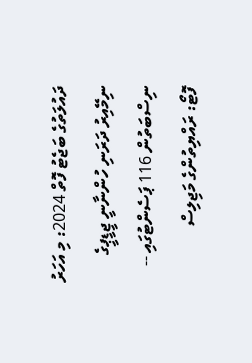ދައުލަތުގެ ބަޖެޓު ފޮތް 2024: މި އަހަރު ނިމޭއިރު ދަރަނި ހުންނާނީ ޖީޑީޕީގެ ނިސްބަތުން 116 ޕަސެންޓުގައި -- ފޮޓޯ: ރައްޔިތުންގެ މަޖިލިސް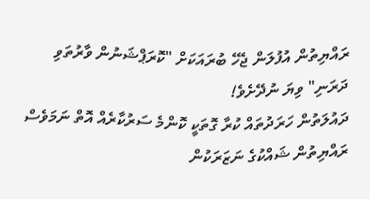ރައްޔިތުން އުފުލަން ޖެހޭ ބުރައަކަށް "ކޮރަޕްޝަނުން ވާރުތަވި ދަރަނި" ވިޔަ ނުދޭށެވެ!
ދައުލަތުން ހަރަދުތައް ކުރާ ގޮތަކީ ކޮންމެ ސަރުކާރެއް އޮތް ނަމަވެސް ރައްޔިތުން ޝައްކުގެ ނަޒަރަކުން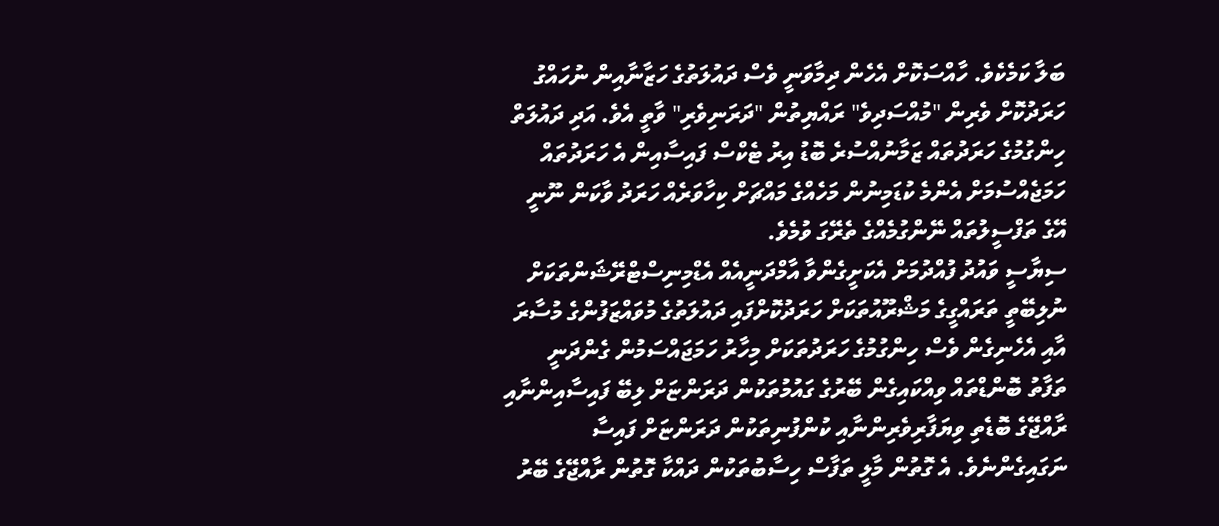ބަލާ ކަމެކެވެ. ހާއްސަކޮށް އެހެން ދިމާވަނީ ވެސް ދައުލަތުގެ ހަޒާނާއިން ނުހައްގު ހަރަދުކޮށް ވެރިން "މުއްސަދިވެ" ރައްޔިތުން "ދަރަނިވެރި" ވާތީ އެވެ. އަދި ދައުލަތް ހިންގުމުގެ ހަރަދުތައް ޒަމާނުއްސުރެ ބޮޑު އިރު ޓެކްސް ފައިސާއިން އެ ހަރަދުތައް ހަމަޖެއްސުމަށް އެންމެ ކުޑަމިނުން މަހެއްގެ މައްޗަށް ކިހާވަރެއް ހަރަދު ވާކަން ނޫނީ އޭގެ ތަފްސީލުތައް ނޭންގުމެއްގެ ތެރޭގަ ވުމެވެ.
ސިޔާސީ ވައުދު ފުއްދުމަށް އެކަށީގެންވާ އާމްދަނީއެއް އެޑްމިނިސްޓްރޭޝަންތަކަށް ނުލިބޭތީ ތަރައްގީގެ މަޝްރޫއުތަކަށް ހަރަދުކޮށްފައި ދައުލަތުގެ މުވައްޒަފުންގެ މުސާރަ އާއި އެހެނިގެން ވެސް ހިންގުމުގެ ހަރަދުތަކަށް މިހާރު ހަމަޖައްސަމުން ގެންދަނީ ތަފާތު ބޮންޑްތައް ވިއްކައިގެން ބޭރުގެ ގައުމުތަކުން ދަރަންޏަށް ލިބޭ ފައިސާއިންނާއި ރާއްޖޭގެ ބޮޑެތި ވިޔަފާރިވެރިންނާއި ކުންފުނިތަކުން ދަރަންޏަށް ފައިސާ ނަގައިގެންނެވެ. އެ ގޮތުން މާލީ ތަފާސް ހިސާބުތަކުން ދައްކާ ގޮތުން ރާއްޖޭގެ ބޭރު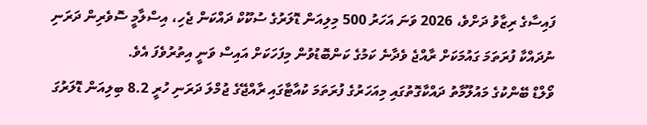ފައިސާގެ ރިޒާވު ދަށްވެ، 2026 ވަނަ އަހަރު 500 މިލިއަން ޑޮލަރުގެ ސުކޫކް ދައްކަން ޖެހި، އިސްލާމީ ސޮވެރިން ދަރަނި ނުދައްކާ ފުރަތަމަ ގައުމަކަށް ރާއްޖެ ވެދާނެ ކަމުގެ ކަންބޮޑުވުން މިފަހަކަށް އައިސް ވަނީ އިތުރުވެފަ އެވެ.
ވޯލްޑް ބޭންކުގެ މައުލޫމާތު ދައްކާގޮތުގައި މިއަހަރުގެ ފުރަތަމަ ކުއާޓާގައި ރާއްޖޭގެ ޖުމްލަ ދަރަނި ހުރީ 8.2 ބިލިއަން ޑޮލަރުގަ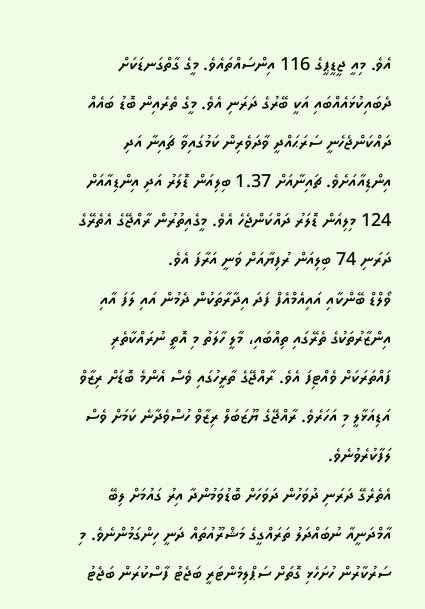އެވެ. މިއީ ޖީޑީޕީގެ 116 އިންސައްތައެވެ. މީގެ ގާތްގަނޑަކަށް ދެބައިކުޅައެއްބައި އަކީ ބޭރުގެ ދަރަނި އެވެ. މީގެ ތެރެއިން ބޮޑު ބައެއް ދައްކަންޖެހެނީ ސަރަޙައްދީ ވާދަވެރިން ކަމުގައިވާ ޗައިނާ އަދި އިންޑިއާއަށެވެ. ޗައިނާއަށް 1.37 ބިލިއަން ޑޮލަރު އަދި އިންޑިއާއަށް 124 މިލިއަން ޑޮލަރު ދައްކަންޖެހެ އެވެ. މީގެއިތުރުން ރާއްޖޭގެ އެތެރޭގެ ދަރަނި 74 ބިލިއަން ރުފިޔާއަށް ވަނީ އަރާފަ އެވެ.
ވޯލްޑް ބޭންކާއި އައިއެމްއެފް ފަދަ އިދާރާތަކުން ދެމުން އައި ލަފަ އާއި އިންޒާރުތަކުގެ ތެރޭގައި ތިއްބައި، މާލީ ހާލަތު މި އޮތީ ނުރައްކާތެރި ފައްތަރަކަށް ވެއްޓިފަ އެވެ. ރާއްޖޭގެ ތާރީހުގައި ވެސް އެންމެ ބޮޑަށް ރިޒާވް އަޑިއަޅާލީ މި އަހަރެވެ. ރާއްޖޭގެ ޔޫޒަބަލް ރިޒާވް ހުސްވެދާނެ ކަމަށް ވެސް ލަފާކުރެވުނެވެ.
އެތެރެގޭ ދަރަނި ދުވަހުން ދަވަހަށް ބޮޑުވަމުންދާ އިރު ގައުމަށް ލިބޭ އާމްދަނީއާ ނުބައްދަލު ތަރައްގީގެ މަޝްރޫއުތައް ދަނީ ހިންގަމުންނެވެ. މި ސަރުކާރުން ހުށަހެޅި ގޮތަށް ސަޕްލިމެންޓަރީ ބަޖެޓު ފާސްކުރަން ބަޖެޓު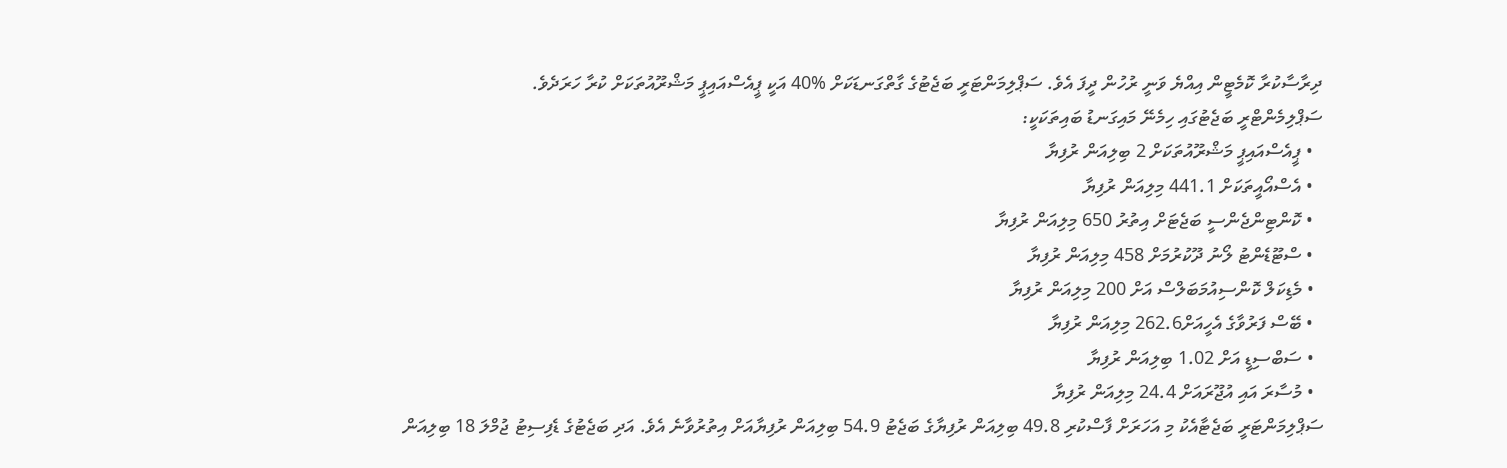ދިރާސާކުރާ ކޮމެޓީން އިއްޔެ ވަނީ ރުހުން ދީފަ އެވެ. ސަޕްލިމަންޓަރީ ބަޖެޓުގެ ގާތްގަނޑަކަށް %40 އަކީ ޕީއެސްއައިޕީ މަޝްރޫއުތަކަށް ކުރާ ހަރަދެވެ.
ސަޕްލިމެންޓްރީ ބަޖެޓުގައި ހިމެނޭ މައިގަނޑު ބައިތަކަކީ:
  • ޕީއެސްއައިޕީ މަޝްރޫއުތަކަށް 2 ބިލިއަން ރުފިޔާ
  • އެސްއޯއީތަކަށް 441.1 މިލިއަން ރުފިޔާ
  • ކޮންޓިންޖެންސީ ބަޖެޓަށް އިތުރު 650 މިލިއަން ރުފިޔާ
  • ސްޓޫޑެންޓު ލޯނު ދޫކުރުމަށް 458 މިލިއަން ރުފިޔާ
  • މެޑިކަލް ކޮންސިއުމަބަލްސް އަށް 200 މިލިއަން ރުފިޔާ
  • ބޭސް ފަރުވާގެ އެހީއަށް262.6 މިލިއަން ރުފިޔާ
  • ސަބްސިޑީ އަށް 1.02 ބިލިއަން ރުފިޔާ
  • މުސާރަ އައި އުޖޫރައަށް 24.4 މިލިއަން ރުފިޔާ
ސަޕްލިމަންޓަރީ ބަޖެޓާއެކު މި އަހަރަށް ފާސްކުރި 49.8 ބިލިއަން ރުފިޔާގެ ބަޖެޓު 54.9 ބިލިއަން ރުފިޔާއަށް އިތުރުވާނެ އެވެ. އަދި ބަޖެޓުގެ ޑެފިސިޓު ޖުމްލަ 18 ބިލިއަން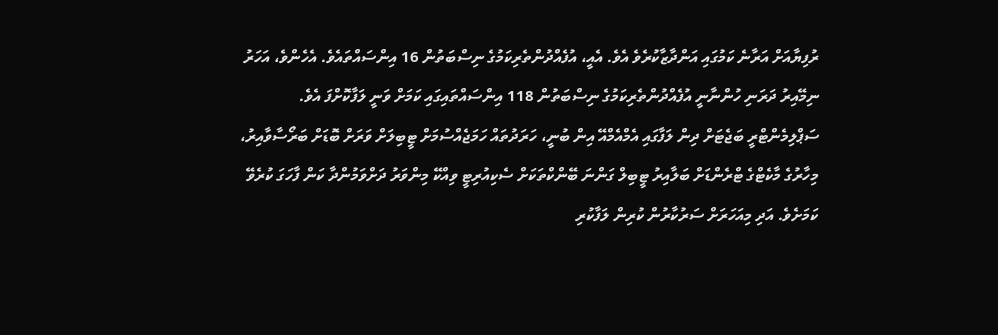ރުފިޔާއަށް އަރާނެ ކަމުގައި އަންދާޒާކުރެވެ އެވެ. އެއީ، އުފެއްދުންތެރިކަމުގެ ނިސްބަތުން 16 އިންސައްތައެވެ. އެހެންވެ، އަހަރު ނިމޭއިރު ދަރަނި ހުންނާނީ އުފެއްދުންތެރިކަމުގެ ނިސްބަތުން 118 އިންސައްތައިގައި ކަމަށް ވަނީ ލަފާކޮށްފަ އެވެ.
ސަޕްލިމެންޓްރީ ބަޖެޓަށް ދިން ލަފާގައި އެމްއެމްއޭ އިން ބުނީ، ހަރަދުތައް ހަމަޖެއްސުމަށް ޓީބިލަށް ވަރަށް ބޮޑަށް ބަރޯސާވާއިރު، މިހާރުގެ މާކެޓްގެ ޓްރެންޑަށް ބަލާއިރު ޓީބިލް ގަންނަ ބޭންކްތަކަށް ސެކިއުރިޓީ ވިއްކޭ މިންވަރު ދަށްވަމުންދާ ކަން ފާހަގަ ކުރެވޭ ކަމަށެވެ. އަދި މިއަހަރަށް ސަރުކާރުން ކުރިން ލަފާކުރި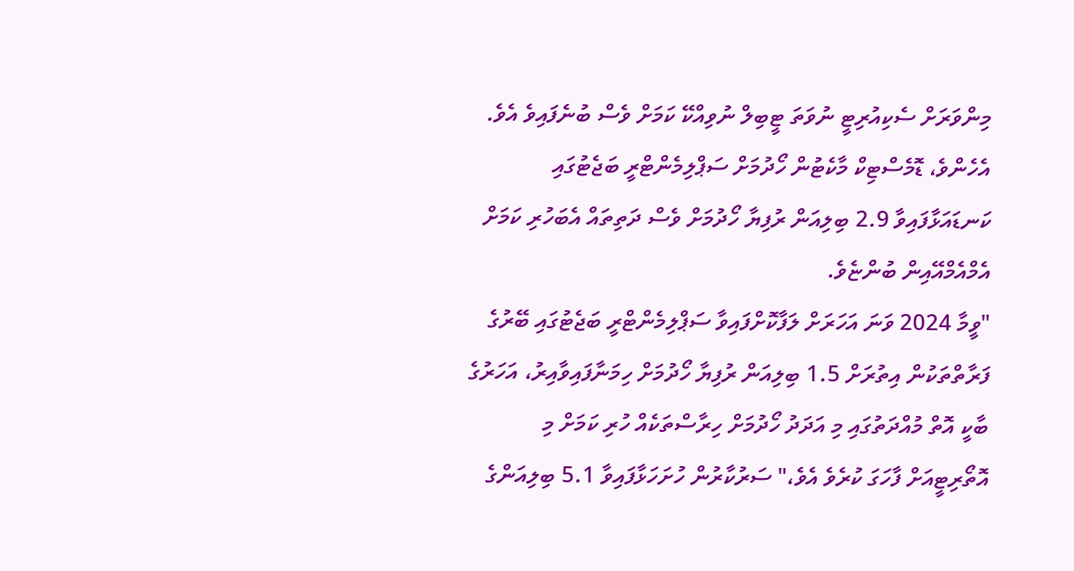މިންވަރަށް ސެކިއުރިޓީ ނުވަތަ ޓީބިލް ނުވިއްކޭ ކަމަށް ވެސް ބުނެފައިވެ އެވެ. އެހެންވެ، ޑޮމެސްޓިކް މާކެޓުން ހޯދުމަށް ސަޕްލިމެންޓްރީ ބަޖެޓުގައި ކަނޑައަޅާފައިވާ 2.9 ބިލިއަން ރުފިޔާ ހޯދުމަށް ވެސް ދަތިތައް އެބަހުރި ކަމަށް އެމްއެމްއޭއިން ބުންޏެވެ.
"ވީމާ 2024 ވަނަ އަހަރަށް ލަފާކޮށްފައިވާ ސަޕްލިމެންޓްރީ ބަޖެޓުގައި ބޭރުގެ ފަރާތްތަކުން އިތުރަށް 1.5 ބިލިއަން ރުފިޔާ ހޯދުމަށް ހިމަނާފައިވާއިރު، އަހަރުގެ ބާކީ އޮތް މުއްދަތުގައި މި އަދަދު ހޯދުމަށް ހިރާސްތަކެއް ހުރި ކަމަށް މި އޮތޯރިޓީއަށް ފާހަގަ ކުރެވެ އެވެ،" ސަރުކާރުން ހުށަހަޅާފައިވާ 5.1 ބިލިއަންގެ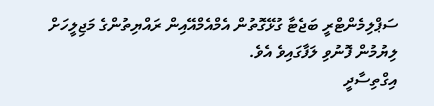ސަޕްލިމެންޓްރީ ބަޖެޓާ ގުޅޭގޮތުން އެމްއެމްއޭއިން ރައްޔިތުންގެ މަޖިލީހަށް ލިޔުމުން ފޮނުވި ލަފާގައިވެ އެވެ.
އިގްތިސާދީ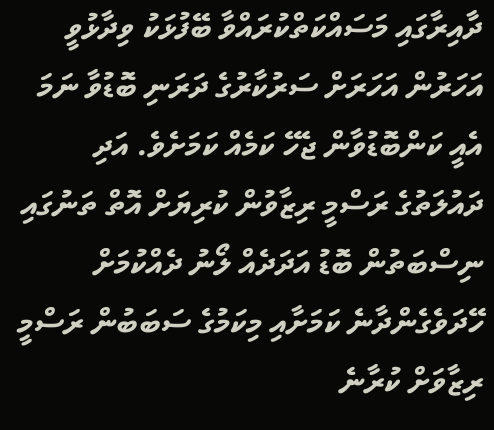ދާއިރާގައި މަސައްކަތްކުރައްވާ ބޭފުޅަކު ވިދާޅުވީ އަހަރުން އަހަރަށް ސަރުކާރުގެ ދަރަނި ބޮޑުވާ ނަމަ އެއީ ކަންބޮޑުވާން ޖެހޭ ކަމެއް ކަމަށެވެ. އަދި ދައުލަތުގެ ރަސްމީ ރިޒާވުން ކުރިޔަށް އޮތް ތަނުގައި ނިސްބަތުން ބޮޑު އަދަދެއް ލޯނު ދެއްކުމަށް ހޭދަވެގެންދާނެ ކަމަށާއި މިކަމުގެ ސަބަބުން ރަސްމީ ރިޒާވަށް ކުރާނެ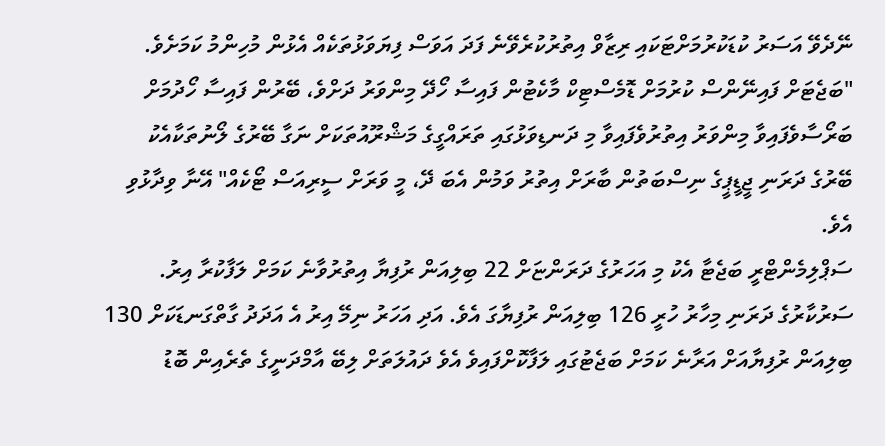ނޭދެވޭ އަސަރު ކުޑަކުރުމަށްޓަކައި ރިޒާވް އިތުރުކުރެވޭނެ ފަދަ އަވަސް ފިޔަވަޅުތަކެއް އެޅުން މުހިންމު ކަމަށެވެ.
"ބަޖެޓަށް ފައިނޭންސް ކުރުމަށް ޑޮމެސްޓިކް މާކެޓުން ފައިސާ ހޯދޭ މިންވަރު ދަށްވެ، ބޭރުން ފައިސާ ހޯދުމަށް ބަރޯސާވެފައިވާ މިންވަރު އިތުރުވެފައިވާ މި ދަނޑިވަޅުގައި ތަރައްގީގެ މަޝްރޫއުތަކަށް ނަގާ ބޭރުގެ ލޯނުތަކާއެކު ބޭރުގެ ދަރަނި ޖީޑީޕީގެ ނިސްބަތުން ބާރަށް އިތުރު ވަމުން އެބަ ދޭ، މީ ވަރަށް ސީރިއަސް ޓޯކެއް" އޭނާ ވިދާޅުވި އެވެ.
ސަޕްލިމެންޓްރީ ބަޖެޓާ އެކު މި އަހަރުގެ ދަރަންޏަށް 22 ބިލިއަން ރުފިޔާ އިތުރުވާނެ ކަމަށް ލަފާކުރާ އިރު. ސަރުކާރުގެ ދަރަނި މިހާރު ހުރީ 126 ބިލިއަން ރުފިޔާގަ އެވެ. އަދި އަހަރު ނިމޭ އިރު އެ އަދަދު ގާތްގަނޑަކަށް 130 ބިލިއަން ރުފިޔާއަށް އަރާނެ ކަމަށް ބަޖެޓުގައި ލަފާކޮށްފައިވެ އެވެ ދައުލަތަށް ލިބޭ އާމްދަނީގެ ތެރެއިން ބޮޑު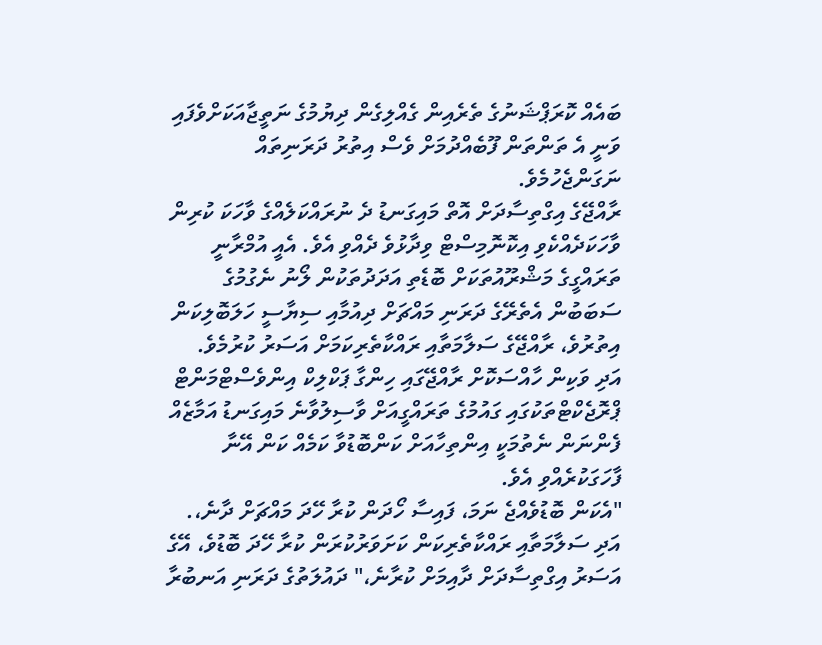ބައެއް ކޮރަޕްޝަނުގެ ތެރެއިން ގެއްލިގެން ދިޔުމުގެ ނަތީޖާއަކަށްވެފައި ވަނީ އެ ތަންތަން ފޫބެއްދުމަށް ވެސް އިތުރު ދަރަނިތައް ނަގަންޖެހުމެވެ.
ރާއްޖޭގެ އިގްތިސާދަށް އޮތް މައިގަނޑު ދެ ނުރައްކަލެއްގެ ވާހަކަ ކުރިން ވާހަކަދެއްކެވި އިކޮނޮމިސްޓް ވިދާޅުވެ ދެއްވި އެވެ. އެއީ އުމްރާނީ ތަރައްގީގެ މަޝްރޫއުތަކަށް ބޮޑެތި އަދަދުތަކުން ލޯނު ނެގުމުގެ ސަބަބުން އެތެރޭގެ ދަރަނި މައްޗަށް ދިއުމާއި ސިޔާސީ ހަލަބޮލިކަން އިތުރުވެ، ރާއްޖޭގެ ސަލާމަތާއި ރައްކާތެރިކަމަށް އަސަރު ކުރުމެވެ.
އަދި ވަކިން ހާއްސަކޮށް ރާއްޖޭގައި ހިންގާ ޕަކްލިކް އިންވެސްޓްމަންޓް ޕްރޮޖެކްޓްތަކުގައި ގައުމުގެ ތަރައްގީއަށް ވާސިލުވާނެ މައިގަނޑު އަމާޒެއް ފެންނަން ނެތުމަކީ އިންތިހާއަށް ކަންބޮޑުވާ ކަމެއް ކަން އޭނާ ފާހަގަކުރެއްވި އެވެ.
"އެކަން ބޮޑުވެއްޖެ ނަމަ، ފައިސާ ހޯދަން ކުރާ ހޭދަ މައްޗަށް ދާނެ،. އަދި ސަލާމަތާއި ރައްކާތެރިކަން ކަށަވަރުކުރަން ކުރާ ހޭދަ ބޮޑުވެ، އޭގެ އަސަރު އިގްތިސާދަށް ދާއިމަށް ކުރާނެ،" ދައުލަތުގެ ދަރަނި އަނބުރާ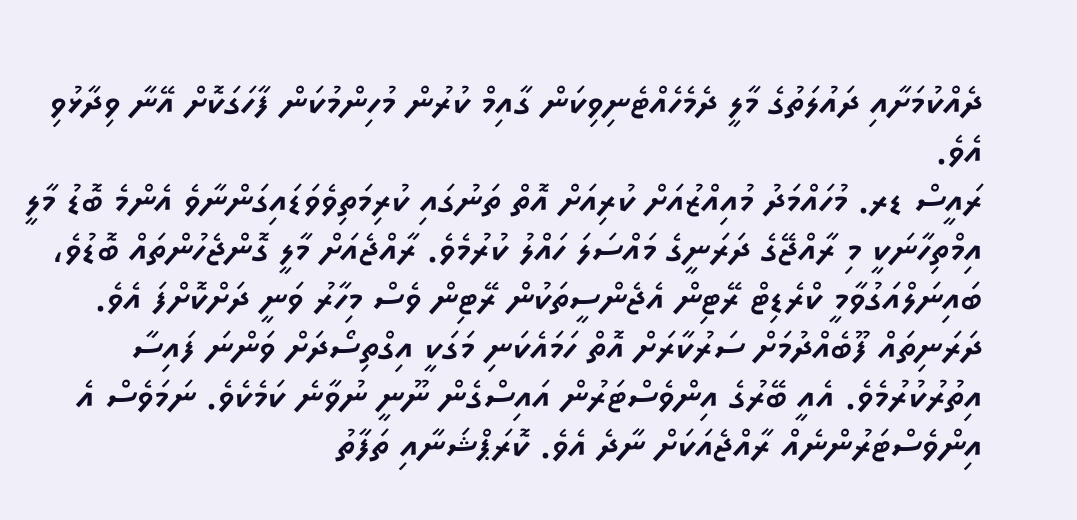ދެއްކުމަށާއި ދައުލަތުގެ މާލީ ދެމެހެއްޓެނިވިކަން ގާއިމް ކުރުން މުހިންމުކަން ފާހަގަކޮށް އޭނާ ވިދާޅުވި އެވެ.
ރައީސް ޑރ. މުހައްމަދު މުއިއްޒުއަށް ކުރިއަށް އޮތް ތަނުގައި ކުރިމަތިވެވަޑައިގަންނާވެ އެންމެ ބޮޑު މާލީ އިމްތިހާނަކީ މި ރާއްޖޭގެ ދަރަނީގެ މައްސަލަ ހައްލު ކުރުމެވެ. ރާއްޖެއަށް މާލީ ގޮންޖެހުންތައް ބޮޑުވެ، ބައިނަލްއަގުވާމީ ކްރެޑިޓް ރޭޓިން އެޖެންސީތަކުން ރޭޓިން ވެސް މިހާރު ވަނީ ދަށްކޮށްފަ އެވެ. ދަރަނިތައް ފޫބެއްދުމަށް ސަރުކާރަށް އޮތް ހަމައެކަނި މަގަކީ އިގްތިސޯދަށް ވަންނަ ފައިސާ އިތުރުކުރުމެވެ. އެއީ ބޭރުގެ އިންވެސްޓަރުން އައިސްގެން ނޫނީ ނުވާނެ ކަމެކެވެ. ނަމަވެސް އެ އިންވެސްޓަރުންނެއް ރާއްޖެއަކަށް ނާދެ އެވެ. ކޮރަޕްޝަނާއި ތަފާތު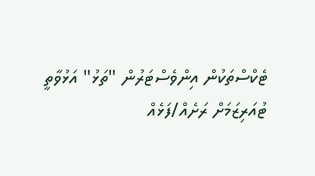ޓެކްސްތަކުން އިންވެސްޓަރުން "ތަޅު" އަޅުވާތީ ޓުއަރިޒަމަށް ރަށެއް/ފަޅެއް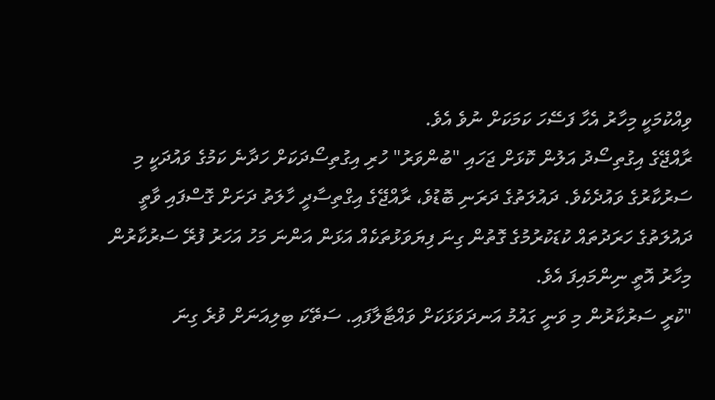ވިއްކުމަކީ މިހާރު އެހާ ފަސޭހަ ކަމަކަށް ނުވެ އެވެ.
ރާއްޖޭގެ އިގުތިސޯދު އަލުން ކޮޅަށް ޖަހައި "ބުންވަރު" ހުރި އިގުތިސޯދަކަށް ހަދާނެ ކަމުގެ ވައުދަކީ މި ސަރުކާރުގެ ވައުދެކެވެ. ދައުލަތުގެ ދަރަނި ބޮޑުވެ، ރާއްޖޭގެ އިގްތިސާދީ ހާލަތު ދަށަށް ގޮސްފައި ވާތީ ދައުލަތުގެ ހަރަދުތައް ކުޑަކުރުމުގެ ގޮތުން ގިނަ ފިޔަވަޅުތަކެއް އަޅަން އަންނަ މަހު އަހަރު ފުރޭ ސަރުކާރުން މިހާރު އޮތީ ނިންމައިފަ އެވެ.
"ކުރީ ސަރުކާރުން މި ވަނީ ގައުމު އަނދަވަޅަކަށް ވައްޓާލާފައި. ސަތޭކަ ބިލިއަނަށް ވުރެ ގިނަ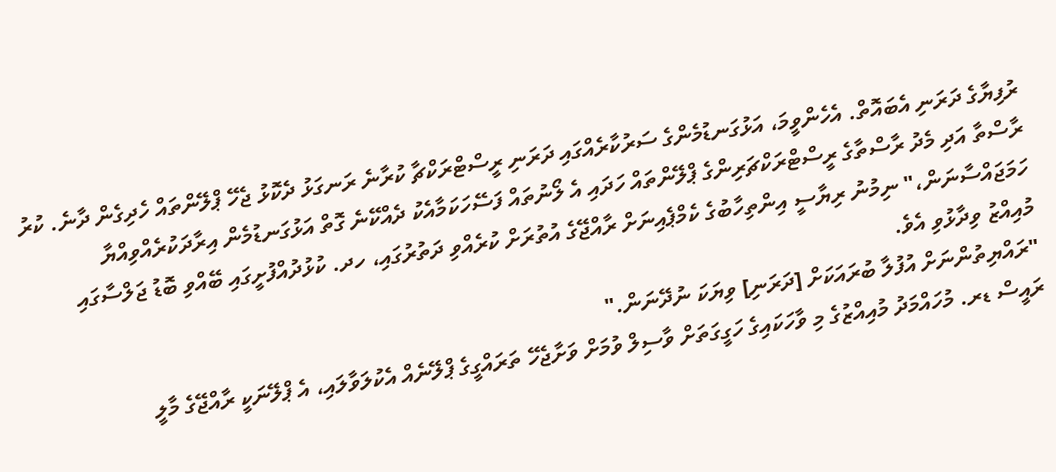ރުފިޔާގެ ދަރަނި އެބައޮތް. އެހެންވީމަ، އަޅުގަނޑުމެންގެ ސަރުކާރެއްގައި ދަރަނި ރީސްޓްރަކްޗާ ކުރާނެ ރަނގަޅު ދެކޮޅު ޖެހޭ ޕްލޭންތައް ހެދިގެން ދާނެ. ކުރު ރާސްތާ އަދި މެދު ރާސްތާގެ ރީސްޓްރަކްޗަރިންގެ ޕްލޭންތައް ހަދައި އެ ލޯނުތައް ފަސޭހަކަމާއެކު ދެއްކޭނެ ގޮތް އަޅުގަނޑުމެން އިރާދަކުރެއްވިއްޔާ ހަމަޖައްސާނަން،" ނިމުނު ރިޔާސީ އިންތިހާބުގެ ކެމްޕެއިނަށް ރާއްޖޭގެ އުތުރަށް ކުރެއްވި ދަތުރުގައި، ހދ. ކުޅުދުއްފުށީގައި ބޭއްވި ބޮޑު ޖަލްސާގައި މުއިއްޒު ވިދާޅުވި އެވެ.
"ރައްޔިތުންނަށް އުފުލާ ބުރައަކަށް [ދަރަނި] ވިޔަކަ ނުދޭނަން."
ރައީސް ޑރ. މުހައްމަދު މުއިއްޒުގެ މި ވާހަކައިގެ ހަގީގަތަށް ވާސިލް ވުމަށް ވަށާޖެހޭ ތަރައްގީގެ ޕްލޭނެއް އެކުލަވާލައި، އެ ޕްލޭނަކީ ރާއްޖޭގެ މާލީ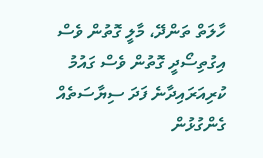ހާލަތް ތަންދޭ، މާލީ ގޮތުން ވެސް އިގުތިސޯދީ ގޮތުން ވެސް ގައުމު ކުރިއަރައިދާނެ ފަދަ ސިޔާސަތެއް ގެންގުޅުން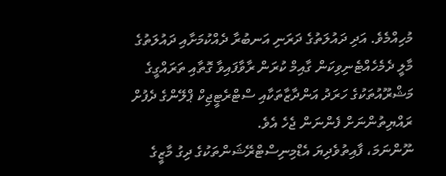މުހިއްމެވެ. އަދި ދައުލަތުގެ ދަރަނި އަނބުރާ ދެއްކުމަށާއި ދައުލަތުގެ މާލީ ދެމެހެއްޓެނިވިކަން ގާއިމް ކުރަން ރާވާފައިވާ ގޮތާއި ތަރައްގީގެ މަޝްރޫއުތަކުގެ ހަރަދު އަންދާޒާތަކާއި ސްޓްރެޓީޖިކް ޕްލޭންގެ ދެފުށް ރައްޔިތުންނަށް ފެންނަން ޖެހެ އެވެ.
ނޫންނަމަ، ފާއިތުވެދިޔަ އެޑްމިނިސްޓްރޭޝަންތަކުގެ ދިގު މާޒީގެ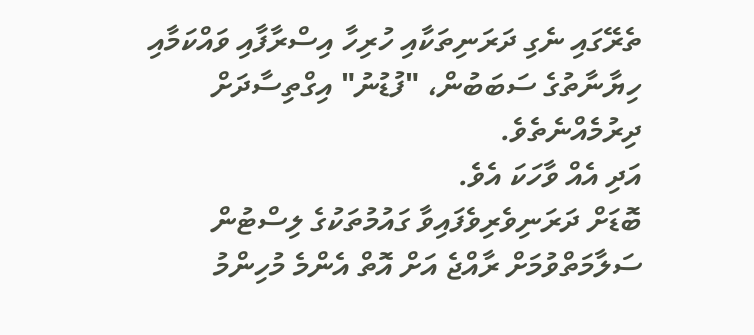ތެރޭގައި ނެގި ދަރަނިތަކާއި ހުރިހާ އިސްރާފާއި ވައްކަމާއި ހިޔާނާތުގެ ސަބަބުން، "ފުޑުނު" އިގްތިސާދަށް ދިރުމެއްނެތެވެ.
އަދި އެއް ވާހަކަ އެވެ.
ބޮޑަށް ދަރަނިވެރިވެފައިވާ ގައުމުތަކުގެ ލިސްޓުން ސަލާމަތްވުމަށް ރާއްޖެ އަށް އޮތް އެންމެ މުހިންމު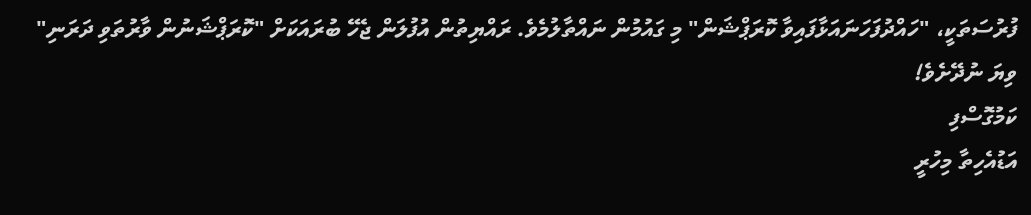ފުރުސަތަކީ، "ހައްދުފަހަނައަޅާފައިވާ ކޮރަޕްޝަން" މި ގައުމުން ނައްތާލުމެވެ. ރައްޔިތުން އުފުލަން ޖެހޭ ބުރައަކަށް "ކޮރަޕްޝަނުން ވާރުތަވި ދަރަނި" ވިޔަ ނުދޭށެވެ!
ކަމުގޮސްފި
އަޑުއެހިތާ މިހުރީ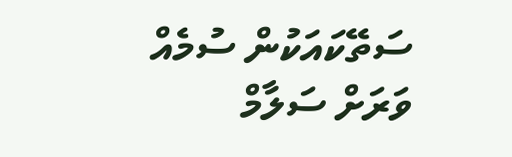ސަތޭކައަކުން ސުމެއް
ވަރަށް ސަލާމް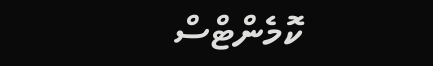ކޮމެންޓްސް